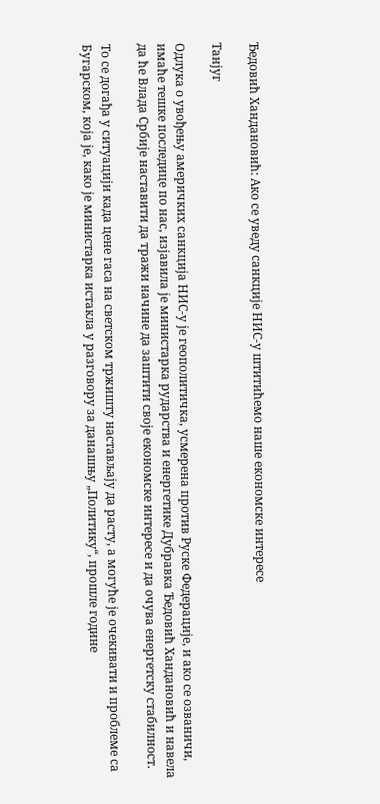Ђедовић Хандановић: Ако се уведу санкције НИС-у штитићемо наше економске интересе

Танјуг

Одлука о увођењу америчких санкција НИС-у је геополитичка, усмерена против Руске Федерације, и ако се озваничи, имаће тешке последице по нас, изјавила је министарка рударства и енергетике Дубравка Ђедовић Хандановић и навела да ће Влада Србије наставити да тражи начине да заштити своје економске интересе и да очува енергетску стабилност.

То се догађа у ситуацији када цене гаса на светском тржишту настављају да расту, а могуће је очекивати и проблеме са Бугарском, која је, како је министарка истакла у разговору за данашњу „Политику“, прошле године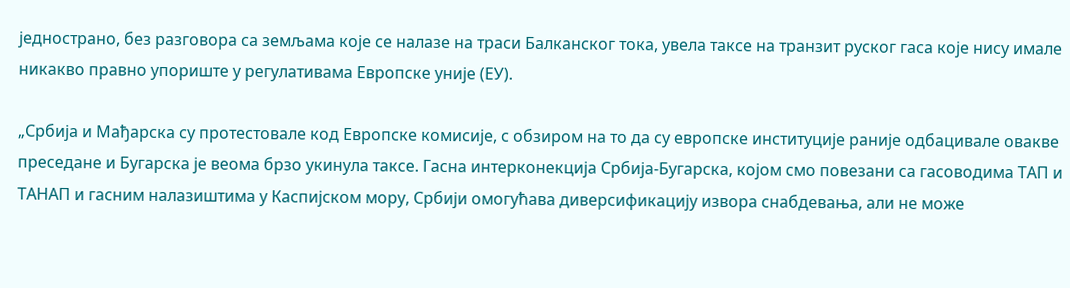једнострано, без разговора са земљама које се налазе на траси Балканског тока, увела таксе на транзит руског гаса које нису имале никакво правно упориште у регулативама Европске уније (ЕУ).

„Србија и Мађарска су протестовале код Европске комисије, с обзиром на то да су европске институције раније одбацивале овакве преседане и Бугарска је веома брзо укинула таксе. Гасна интерконекција Србија-Бугарска, којом смо повезани са гасоводима ТАП и ТАНАП и гасним налазиштима у Каспијском мору, Србији омогућава диверсификацију извора снабдевања, али не може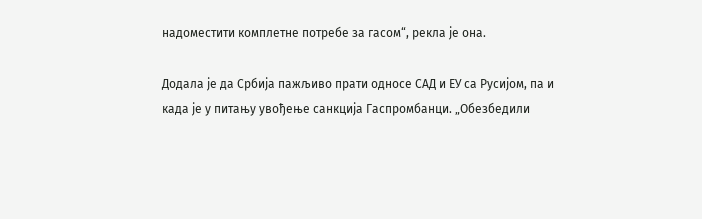надоместити комплетне потребе за гасом“, рекла је она.

Додала је да Србија пажљиво прати односе САД и ЕУ са Русијом, па и када је у питању увођење санкција Гаспромбанци. „Обезбедили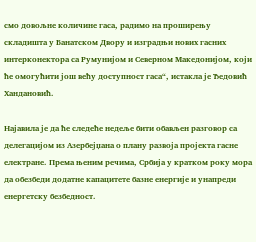смо довољне количине гаса, радимо на проширењу складишта у Банатском Двору и изградњи нових гасних интерконектора са Румунијом и Северном Македонијом, који ће омогућити још већу доступност гаса“, истакла је Ђедовић Хандановић.

Најавила је да ће следеће недеље бити обављен разговор са делегацијом из Азербејџана о плану развоја пројекта гасне електране. Према њеним речима, Србија у кратком року мора да обезбеди додатне капацитете базне енергије и унапреди енергетску безбедност.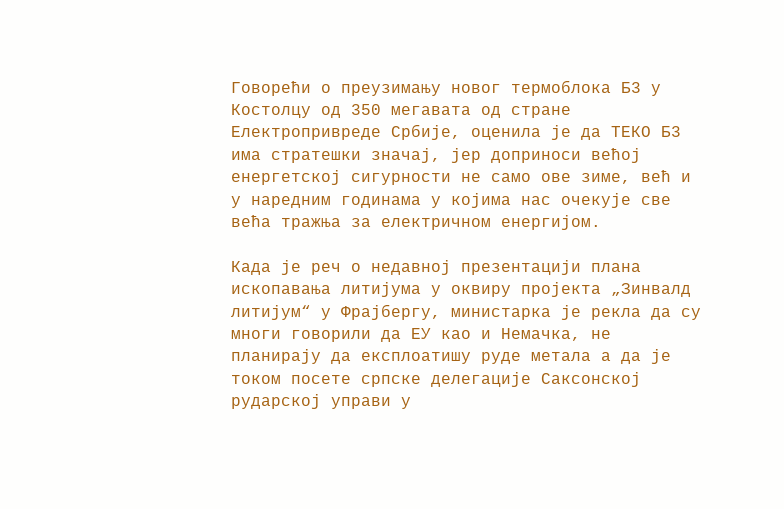Говорећи о преузимању новог термоблока Б3 у Костолцу од 350 мегавата од стране Електропривреде Србије, оценила је да ТЕКО Б3 има стратешки значај, јер доприноси већој енергетској сигурности не само ове зиме, већ и у наредним годинама у којима нас очекује све већа тражња за електричном енергијом.

Када је реч о недавној презентацији плана ископавања литијума у оквиру пројекта „Зинвалд литијум“ у Фрајбергу, министарка је рекла да су многи говорили да ЕУ као и Немачка, не планирају да експлоатишу руде метала а да је током посете српске делегације Саксонској рударској управи у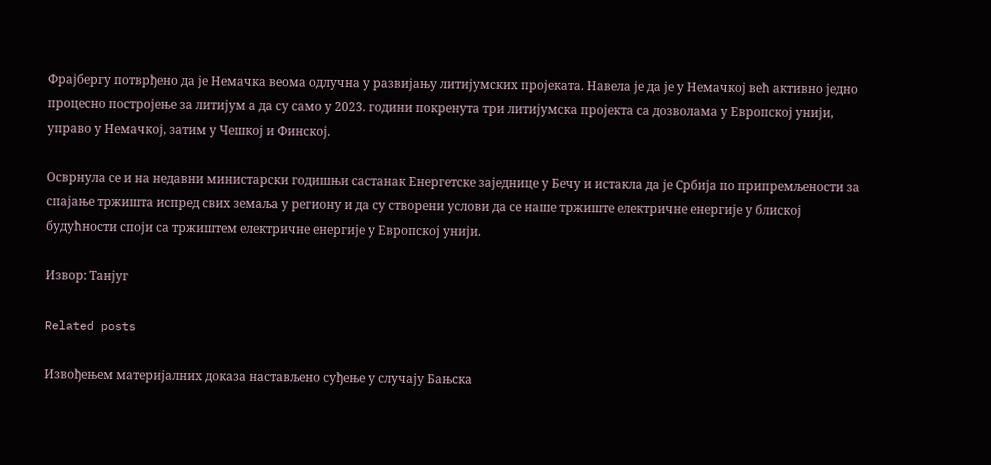Фрајбергу потврђено да је Немачка веома одлучна у развијању литијумских пројеката. Навела је да је у Немачкој већ активно једно процесно постројење за литијум а да су само у 2023. години покренута три литијумска пројекта са дозволама у Европској унији, управо у Немачкој, затим у Чешкој и Финској.

Осврнула се и на недавни министарски годишњи састанак Енергетске заједнице у Бечу и истакла да је Србија по припремљености за спајање тржишта испред свих земаља у региону и да су створени услови да се наше тржиште електричне енергије у блиској будућности споји са тржиштем електричне енергије у Европској унији.

Извор: Танјуг

Related posts

Извођењем материјалних доказа настављено суђење у случају Бањска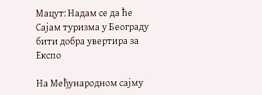Мацут: Надам се да ће Сајам туризма у Београду бити добра увертира за Експо

На Међународном сајму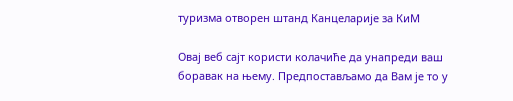туризма отворен штанд Канцеларије за КиМ

Овај веб сајт користи колачиће да унапреди ваш боравак на њему. Предпостављамо да Вам је то у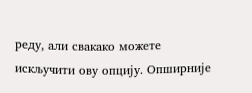реду, али свакако можете искључити ову опцију. Опширније